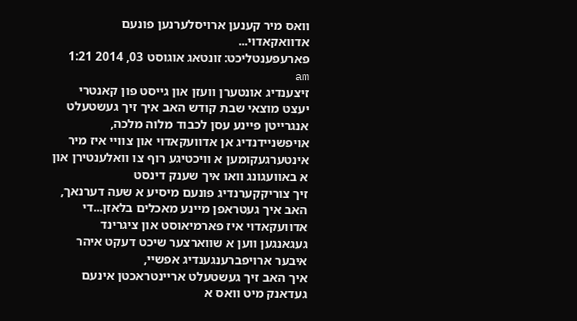וואס מיר קענען ארויסלערנען פונעם אדוואקאדוי...
פארעפענטליכט: זונטאג אוגוסט 03, 2014 1:21 am
זיצענדיג אונטערן וועזן און גייסט פון קאנטרי יעצט מוצאי שבת קודש האב איך זיך געשטעלט אנגרייטן פיינע עסן לכבוד מלוה מלכה,
אויפשניידנדיג אן אדוועקאדוי און צוויי איז מיר אינטערגעקומען א וויכטיגע רוף צו וואלענטירן און א באוועגונג וואו איך שענק דינסט
זיך צוריקקערנדיג פונעם מיסיע א שעה דערנאך, האב איך געטראפן מיינע מאכלים בלאזן...די אדוועקאדוי איז פארמיאוסט און ציגרינד געגאנגען ווען א שווארצער שיכט דעקט איהר איבער ארויפברענגענדיג אפשיי,
איך האב זיך געשטעלט אריינטראכטן אינעם געדאנק מיט וואס א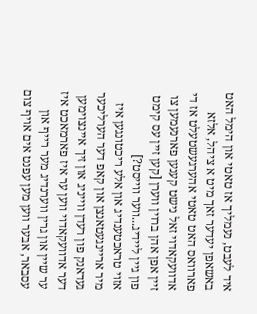איד לעבט, נעמליך אז טאטי און הימל האט באשאפן יעדער זאך מיט א ציהל, אלזא פארוואס האט טאטי אהערגעשטעלט אז די אדוועקאדוי זאל נישט קענען פארנעמען צו זיין אפן אהן ברוין ווערן [קען זיין עס קימט פון גיין ליידיג...ווער ווייסט?]
אזוי טראכטענדיג און אלע ריכטונגען איז מיר אריינגעטאנצן און קאפ דער הערליכער געדאנק פון רעדן ווייניג און זיך איינצוימען
דער אדוועקאדוי ווען ער איז פארמאכט איז ער שיין און גרין ווערנדיג מער רייף און עסבאר, אבער ווען מען עפנט אים אויף צום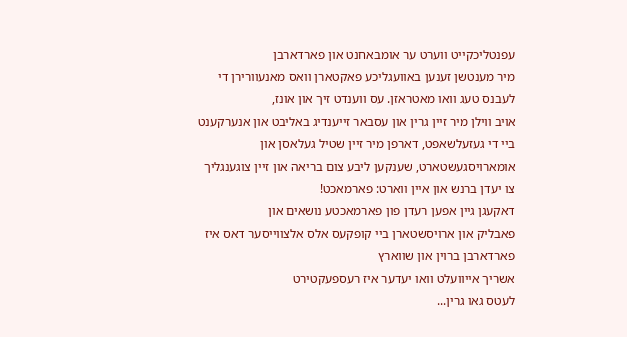עפנטליכקייט ווערט ער אומבאחנט און פארדארבן
מיר מענטשן זענען באוועגליכע פאקטארן וואס מאנעוורירן די לעבנס טעג וואו מאטראזן. עס ווענדט זיך און אונז,
אויב ווילן מיר זיין גרין און עסבאר זייענדיג באליבט און אנערקענט ביי די געזעלשאפט, דארפן מיר זיין שטיל געלאסן און אומארויסגעשטארט, שענקען ליבע צום בריאה און זיין צוגענגליך צו יעדן ברנש און איין ווארט: פארמאכט!
דאקעגן גיין אפען רעדן פון פארמאכטע נושאים און
פאבליק און ארויסשטארן ביי קופקעס אלס אלצווייסער דאס איז פארדארבן ברוין און שווארץ
אשריך אייוועלט וואו יעדער איז רעספעקטירט
לעטס גאו גרין...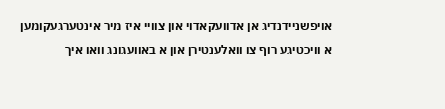אויפשניידנדיג אן אדוועקאדוי און צוויי איז מיר אינטערגעקומען א וויכטיגע רוף צו וואלענטירן און א באוועגונג וואו איך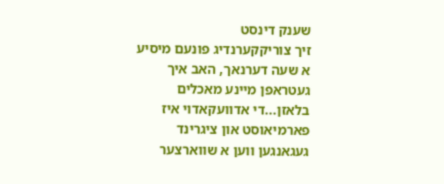שענק דינסט
זיך צוריקקערנדיג פונעם מיסיע א שעה דערנאך, האב איך געטראפן מיינע מאכלים בלאזן...די אדוועקאדוי איז פארמיאוסט און ציגרינד געגאנגען ווען א שווארצער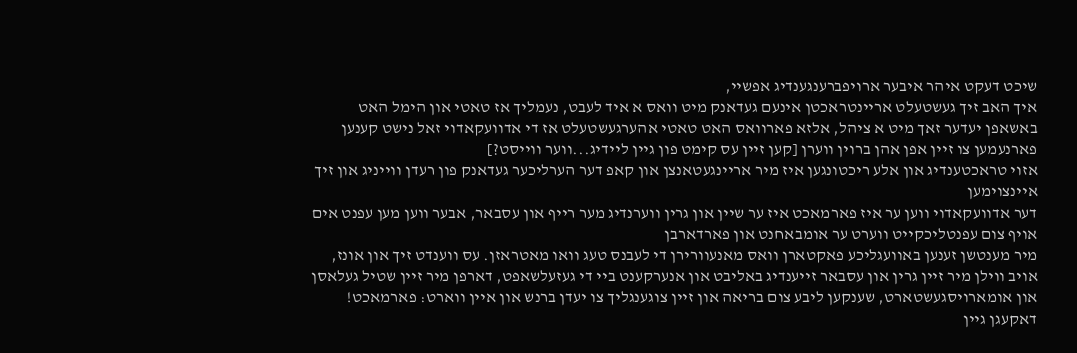שיכט דעקט איהר איבער ארויפברענגענדיג אפשיי,
איך האב זיך געשטעלט אריינטראכטן אינעם געדאנק מיט וואס א איד לעבט, נעמליך אז טאטי און הימל האט באשאפן יעדער זאך מיט א ציהל, אלזא פארוואס האט טאטי אהערגעשטעלט אז די אדוועקאדוי זאל נישט קענען פארנעמען צו זיין אפן אהן ברוין ווערן [קען זיין עס קימט פון גיין ליידיג...ווער ווייסט?]
אזוי טראכטענדיג און אלע ריכטונגען איז מיר אריינגעטאנצן און קאפ דער הערליכער געדאנק פון רעדן ווייניג און זיך איינצוימען
דער אדוועקאדוי ווען ער איז פארמאכט איז ער שיין און גרין ווערנדיג מער רייף און עסבאר, אבער ווען מען עפנט אים אויף צום עפנטליכקייט ווערט ער אומבאחנט און פארדארבן
מיר מענטשן זענען באוועגליכע פאקטארן וואס מאנעוורירן די לעבנס טעג וואו מאטראזן. עס ווענדט זיך און אונז,
אויב ווילן מיר זיין גרין און עסבאר זייענדיג באליבט און אנערקענט ביי די געזעלשאפט, דארפן מיר זיין שטיל געלאסן און אומארויסגעשטארט, שענקען ליבע צום בריאה און זיין צוגענגליך צו יעדן ברנש און איין ווארט: פארמאכט!
דאקעגן גיין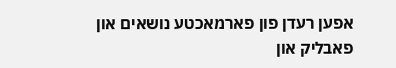אפען רעדן פון פארמאכטע נושאים און
פאבליק און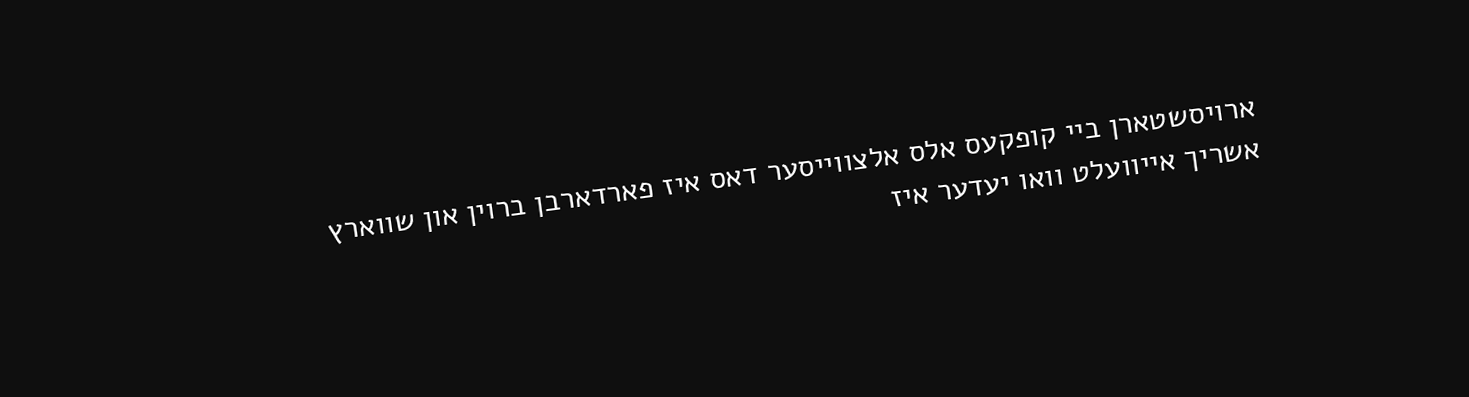ארויסשטארן ביי קופקעס אלס אלצווייסער דאס איז פארדארבן ברוין און שווארץ
אשריך אייוועלט וואו יעדער איז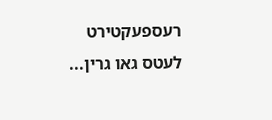רעספעקטירט
לעטס גאו גרין...